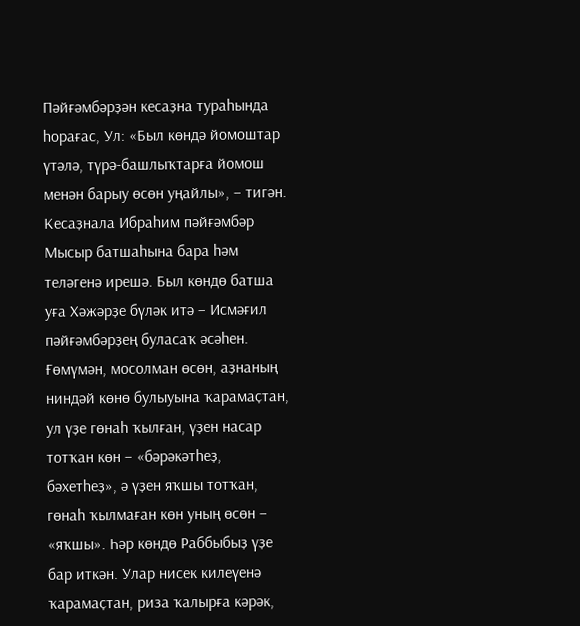Пәйғәмбәрҙән кесаҙна тураһында һорағас, Ул: «Был көндә йомоштар үтәлә, түрә-башлыҡтарға йомош менән барыу өсөн уңайлы», – тигән. Кесаҙнала Ибраһим пәйғәмбәр Мысыр батшаһына бара һәм теләгенә ирешә. Был көндө батша уға Хәжәрҙе бүләк итә – Исмәғил пәйғәмбәрҙең буласаҡ әсәһен.
Ғөмүмән, мосолман өсөн, аҙнаның ниндәй көнө булыуына ҡарамаҫтан, ул үҙе гөнаһ ҡылған, үҙен насар тотҡан көн – «бәрәкәтһеҙ, бәхетһеҙ», ә үҙен яҡшы тотҡан, гөнаһ ҡылмаған көн уның өсөн – «яҡшы». Һәр көндө Раббыбыҙ үҙе бар иткән. Улар нисек килеүенә ҡарамаҫтан, риза ҡалырға кәрәк,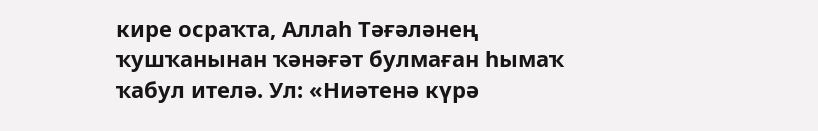кире осраҡта, Аллаһ Тәғәләнең ҡушҡанынан ҡәнәғәт булмаған һымаҡ ҡабул ителә. Ул: «Ниәтенә күрә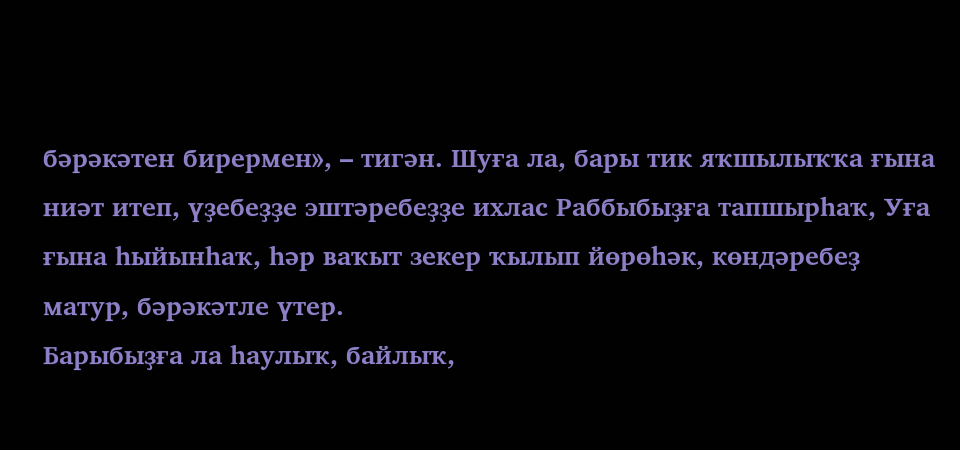бәрәкәтен бирермен», – тигән. Шуға ла, бары тик яҡшылыҡҡа ғына ниәт итеп, үҙебеҙҙе эштәребеҙҙе ихлас Раббыбыҙға тапшырһаҡ, Уға ғына һыйынһаҡ, һәр ваҡыт зекер ҡылып йөрөһәк, көндәребеҙ матур, бәрәкәтле үтер.
Барыбыҙға ла һаулыҡ, байлыҡ,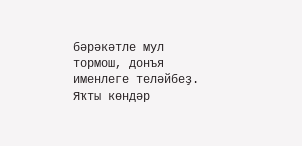бәрәкәтле мул тормош, донъя именлеге теләйбеҙ. Яҡты көндәр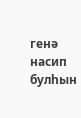генә насип булһын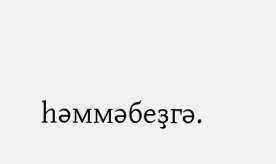һәммәбеҙгә.